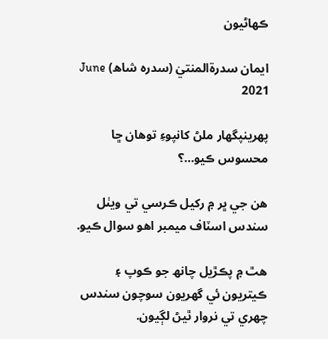ڪهاڻيون

ايمان سدرةالمنتيٰ (سدره شاھ) June 2021

پھرينپگھار ملڻ کانپوءِ توھان ڇا محسوس ڪيو…؟

ھن جي ڀر ۾ رکيل ڪرسي تي ويٺل سندس اسٽاف ميمبر اھو سوال ڪيو.

ھٿ ۾ پڪڙيل چانھ جو ڪوپ ۽ ڪيتريون ئي گھريون سوچون سندس چھري تي نروار ٿيڻ لڳيون.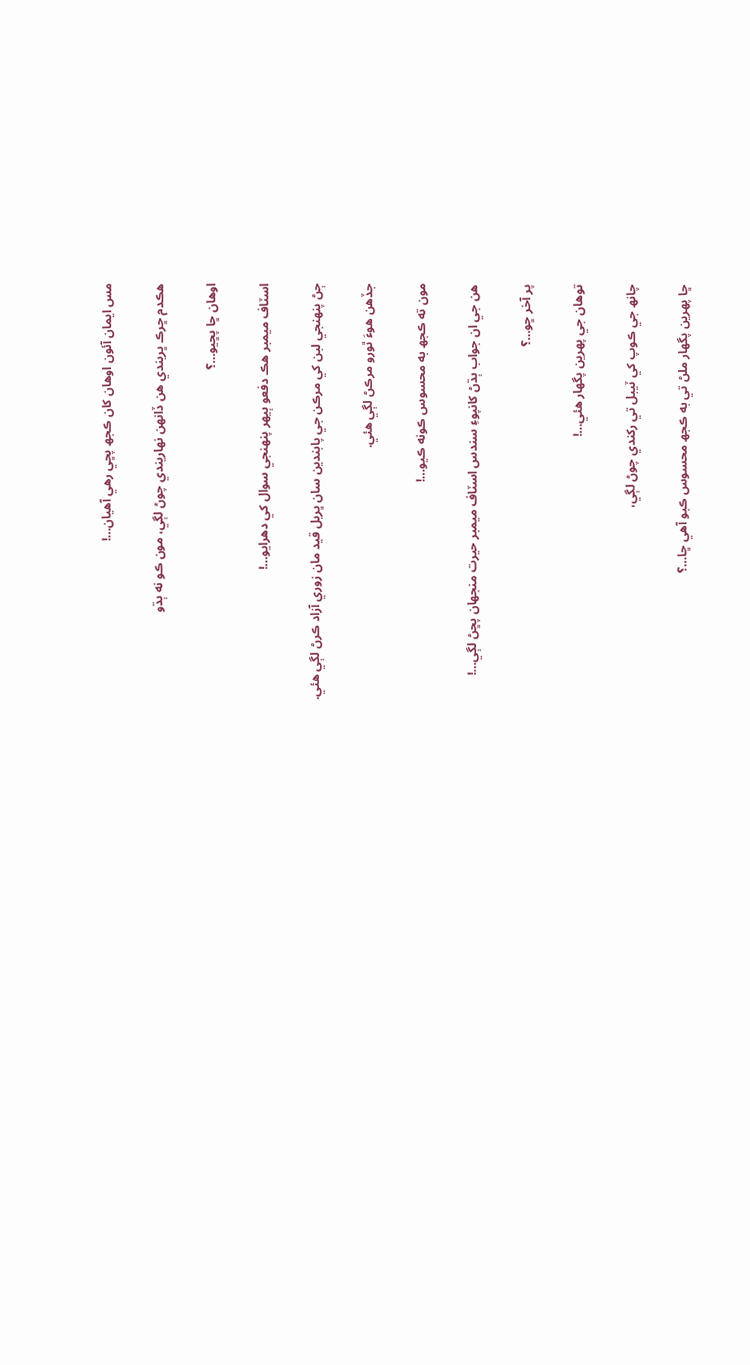مس ايمان آئون اوھان کان ڪجھ پڇي رھي آھيان…!

ھڪدم ڇرڪ ڀريندي ھن ڏانھن نھاريندي چوڻ لڳي، مون ڪو نه ٻڌو

اوھان ڇا پڇيو…؟

اسٽاف ميمبر ھڪ دفعو ٻيھر پنھنجي سوال کي دھرايو…!

ڄڻ پنھنجي لبن کي مرڪن جي پابندين سان ڀريل قيد مان زوري آزاد ڪرڻ لڳي ھئي.

جڏھن ھوءَ ٿورو مرڪڻ لڳي ھئي.

مون ته ڪجھ به محسوس ڪونه ڪيو…!

ھن جي ان جواب ٻڌڻ کانپوءِ سندس اسٽاف ميمبر حيرت منجھان پڇڻ لڳي…!

پر آخر ڇو…؟

توھان جي پھرين پگھار ھئي…!

چانھ جي ڪوپ کي ٽيبل تي رکندي چوڻ لڳي،

ڇا پھرين پگھار ملڻ تي به ڪجھ محسوس ڪبو آھي ڇا…؟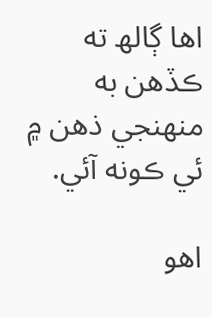اھا ڳالھ ته ڪڏھن به منھنجي ذھن ۾ ئي ڪونه آئي.

اھو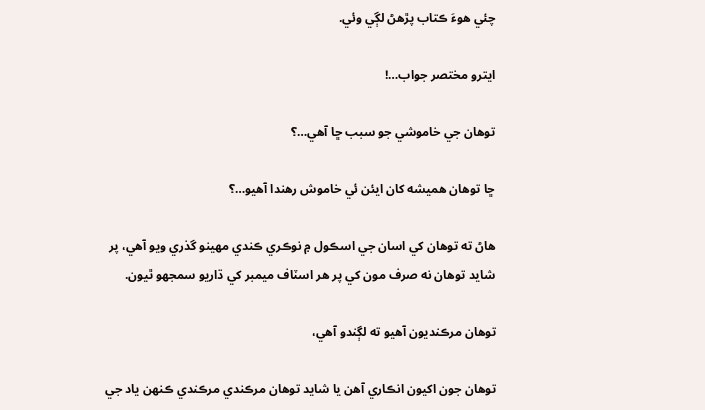چئي ھوءَ ڪتاب پڙھڻ لڳي وئي.

ايترو مختصر جواب…!

توھان جي خاموشي جو سبب ڇا آھي…؟

ڇا توھان ھميشه کان ايئن ئي خاموش رھندا آھيو…؟

ھاڻ ته توھان کي اسان جي اسڪول ۾ نوڪري ڪندي مھينو گذري ويو آھي، پر شايد توھان نه صرف مون کي پر ھر اسٽاف ميمبر کي ڌاريو سمجھو ٿيون.

توھان مرڪنديون آھيو ته لڳندو آھي،

توھان جون اکيون انڪاري آھن يا شايد توھان مرڪندي مرڪندي ڪنهن ياد جي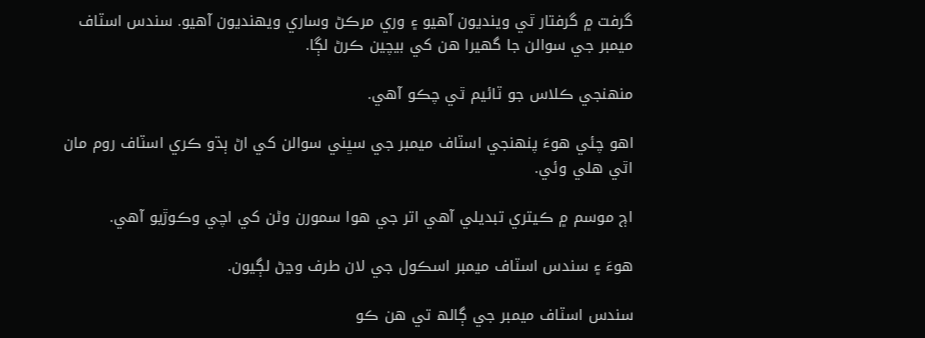گرفت ۾ گرفتار ٿي وينديون آھيو ۽ وري مرڪڻ وساري ويهنديون آھيو. سندس اسٽاف ميمبر جي سوالن جا گھيرا ھن کي بيچين ڪرڻ لڳا.

منھنجي ڪلاس جو ٽائيم ٿي چڪو آھي.

اھو چئي ھوءَ پنهنجي اسٽاف ميمبر جي سڀني سوالن کي اڻ ٻڌو ڪري اسٽاف روم مان اٿي ھلي وئي.

اڄ موسم ۾ ڪيتري تبديلي آھي اتر جي ھوا سمورن وڻن کي اچي وڪوڙيو آھي.

ھوءَ ۽ سندس اسٽاف ميمبر اسڪول جي لان طرف وڃڻ لڳيون.

سندس اسٽاف ميمبر جي ڳالھ تي ھن ڪو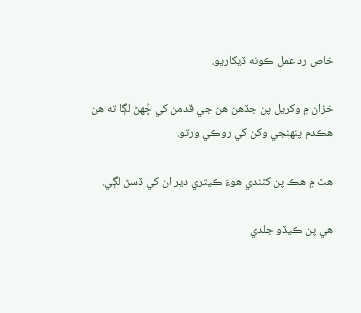خاص رد عمل ڪونه ڏيکاريو.

خزان ۾ وکريل پن جڏھن ھن جي قدمن کي ڇُهڻ لڳا ته ھن ھڪدم پنهنجي وکن کي روڪي ورتو.

ھٿ ۾ ھڪ پن کڻندي ھوءَ ڪيتري دير ان کي ڏسڻ لڳي.

ھي پن ڪيڏو جلدي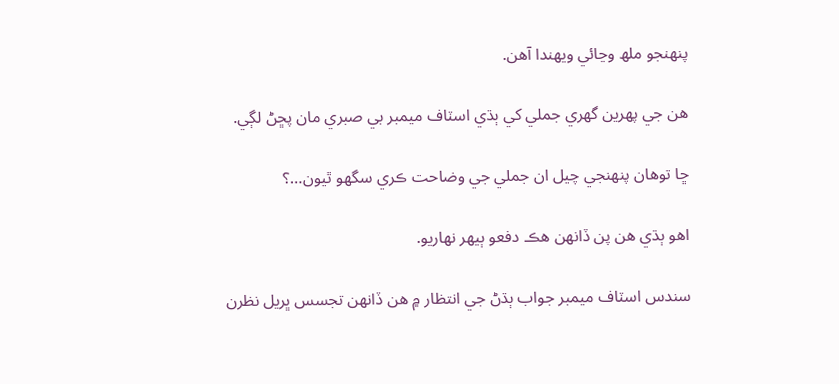پنهنجو ملھ وڃائي ويھندا آھن.

ھن جي پھرين گھري جملي کي ٻڌي اسٽاف ميمبر بي صبري مان پڇڻ لڳي.

ڇا توھان پنهنجي چيل ان جملي جي وضاحت ڪري سگھو ٿيون…؟

اھو ٻڌي ھن پن ڏانھن ھڪ دفعو ٻيھر نھاريو.

سندس اسٽاف ميمبر جواب ٻڌڻ جي انتظار ۾ ھن ڏانھن تجسس ڀريل نظرن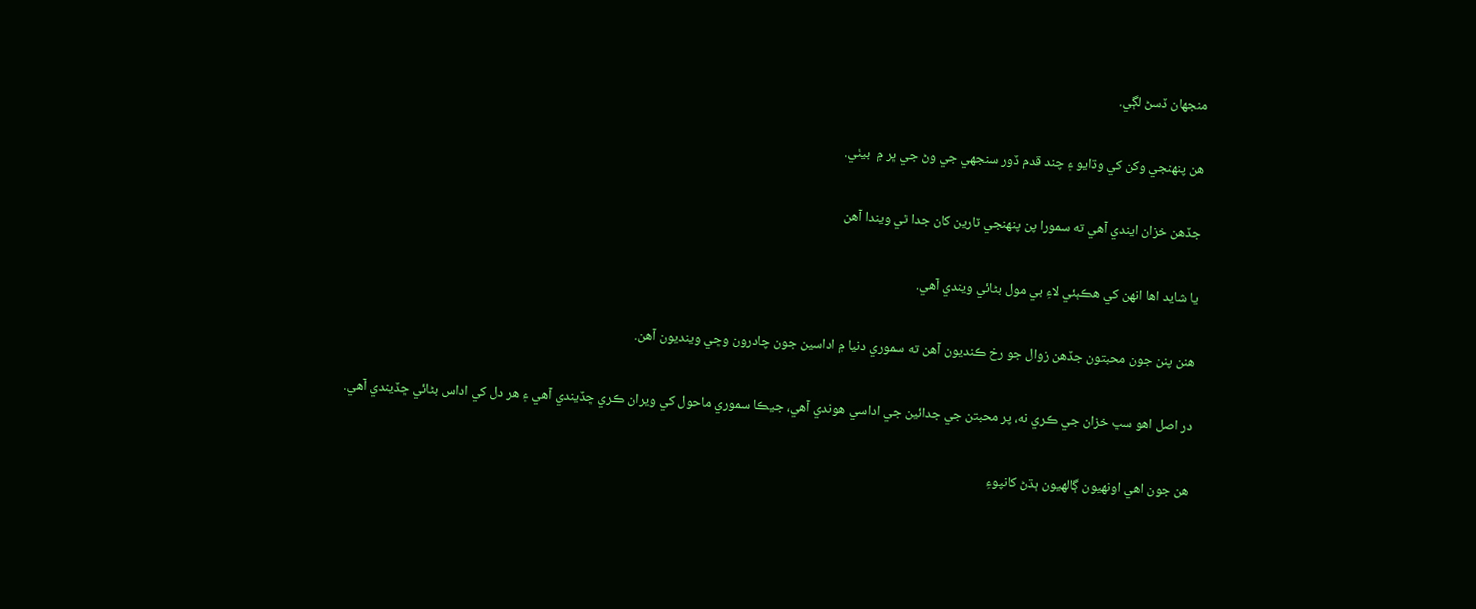منجھان ڏسڻ لڳي.

ھن پنهنجي وکن کي وڌايو ۽ چند قدم ڏور سنجھي جي وڻ جي ڀر ۾  بيٺي.

جڏهن خزان ايندي آھي ته سمورا پن پنهنجي ٽارين کان جدا ٿي ويندا آھن

يا شايد اھا انھن کي ھڪٻئي لاءِ بي مول بڻائي ويندي آھي.

ھنن پنن جون محبتون جڏھن زوال جو رخ ڪنديون آھن ته سموري دنيا ۾ اداسين جون چادرون وڇي وينديون آھن.

در اصل اھو سڀ خزان جي ڪري نه، پر محبتن جي جدائين جي اداسي ھوندي آھي، جيڪا سموري ماحول کي ويران ڪري ڇڏيندي آھي ۽ ھر دل کي اداس بڻائي ڇڏيندي آهي.

ھن جون اھي اونھيون ڳالهيون ٻڌڻ کانپوءِ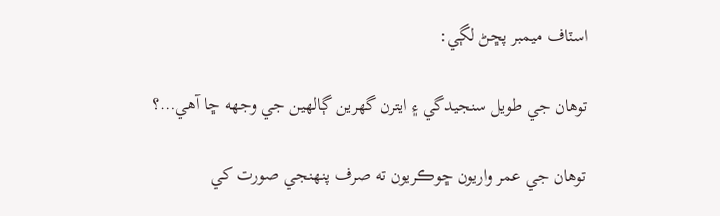اسٽاف ميمبر پڇڻ لڳي:

توھان جي طويل سنجيدگي ۽ ايترن گھرين ڳالھين جي وجهه ڇا آھي…؟

توھان جي عمر واريون ڇوڪريون ته صرف پنهنجي صورت کي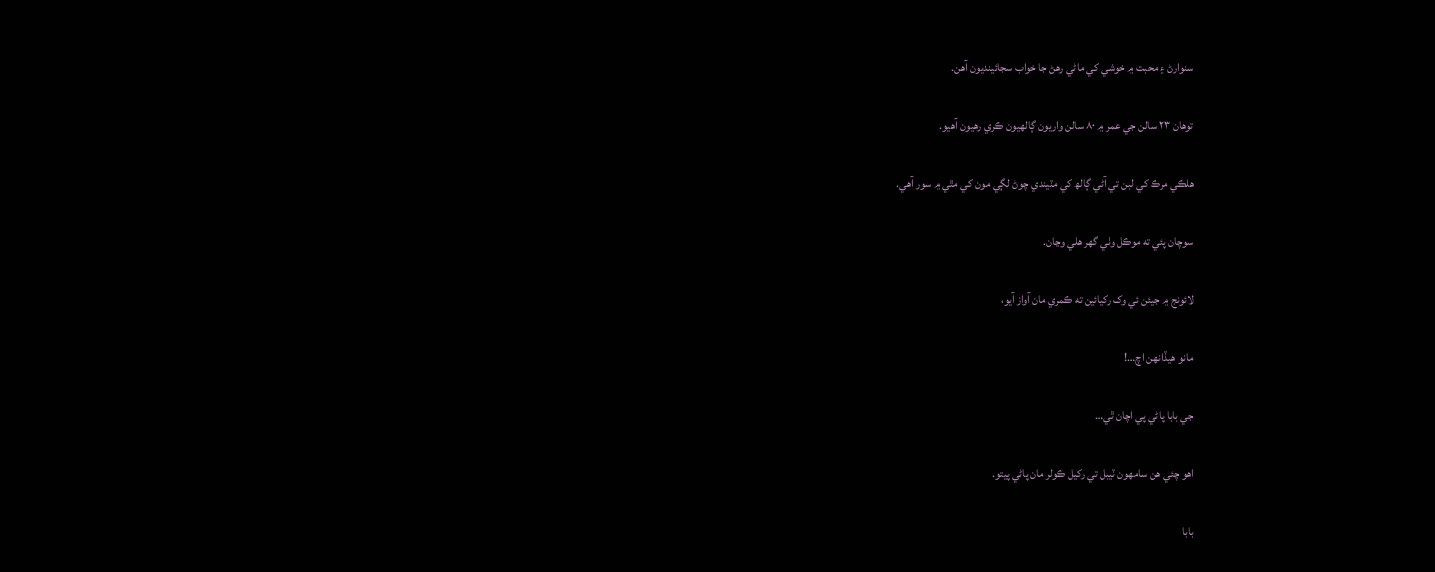سنوارڻ ۽ محبت ۾ خوشي کي ماڻي رھڻ جا خواب سجائينديون آھن.

توھان ٢٣ سالن جي عمر ۾ ٨٠ سالن واريون ڳالهيون ڪري رھيون آھيو.

ھلڪي مرڪ کي لبن تي آڻي ڳالھ کي مٽيندي چوڻ لڳي مون کي مٿي ۾ سور آھي.

سوچان پئي ته موڪل وٺي گھر ھلي وڃان.

لائونج ۾ جيئن ئي وک رکيائين ته ڪمري مان آواز آيو،

مانو ھيڏانھن اچ…!

جي بابا پاڻي پي اچان ٿي…

اھو چئي ھن سامھون ٽيبل تي رکيل ڪولر مان پاڻي پيتو.

بابا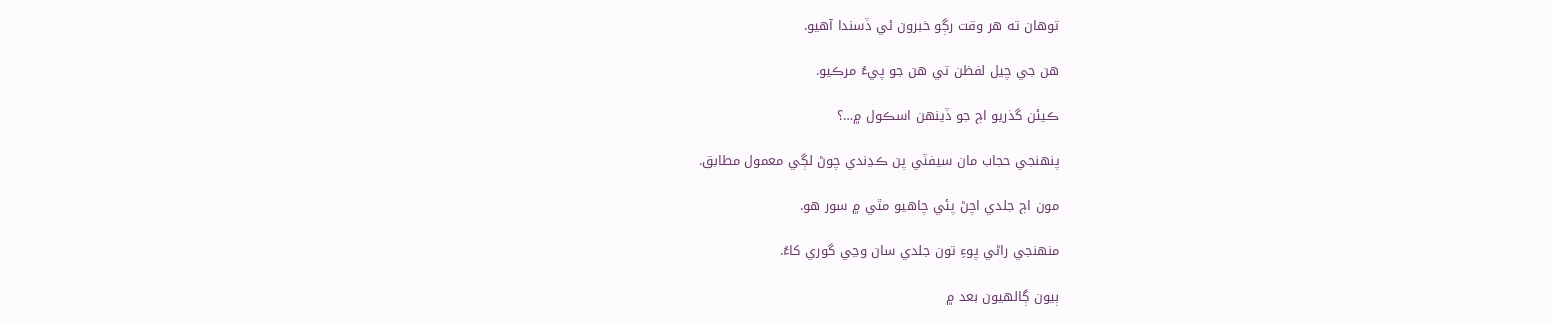توھان ته ھر وقت رڳو خبرون ئي ڏسندا آھيو.

ھن جي چيل لفظن تي ھن جو پيءُ مرڪيو.

ڪيئن گذريو اڄ جو ڏينهن اسڪول ۾…؟

پنهنجي حجاب مان سيفٽي پن ڪڍندي چوڻ لڳي معمول مطابق.

مون اڄ جلدي اچڻ پئي چاھيو مٿي ۾ سور ھو.

منهنجي راڻي پوءِ تون جلدي سان وڃي گوري کاءُ.

ٻيون ڳالهيون بعد ۾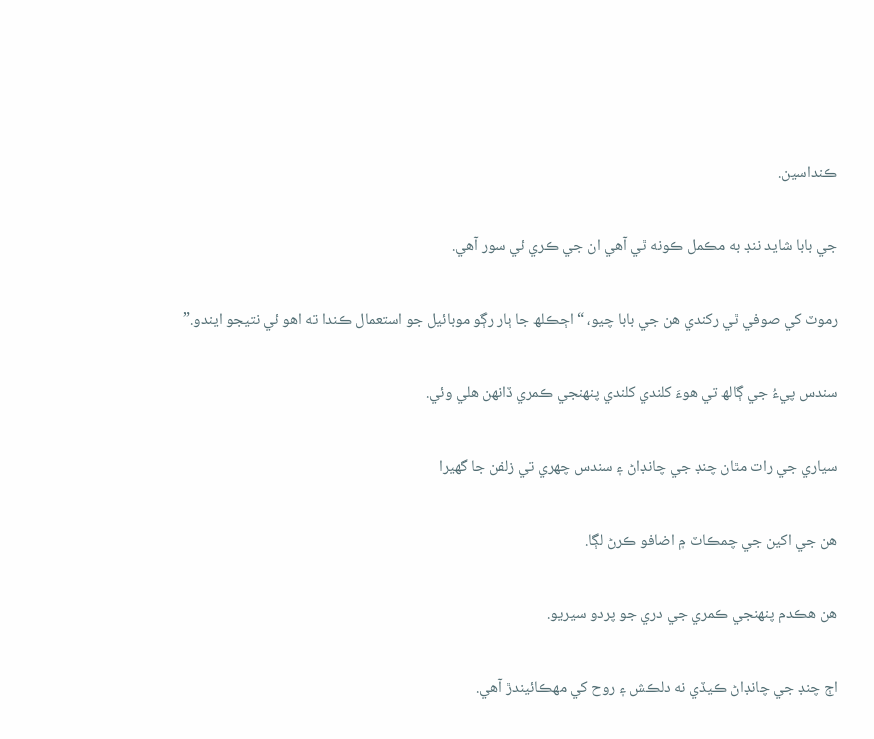ڪنداسين.

جي بابا شايد ننڊ به مڪمل ڪونه ٿي آھي ان جي ڪري ئي سور آھي.

رموٽ کي صوفي ٿي رکندي ھن جي بابا چيو، “اڄڪلھ جا ٻار رڳو موبائيل جو استعمال ڪندا ته اھو ئي نتيجو ايندو.”

سندس پيءُ جي ڳالھ تي ھوءَ کلندي کلندي پنهنجي ڪمري ڏانهن ھلي وئي.

سياري جي رات مٿان چنڊ جي چانڊاڻ ۽ سندس چھري تي زلفن جا گھيرا

ھن جي اکين جي چمڪاٽ ۾ اضافو ڪرڻ لڳا.

ھن ھڪدم پنهنجي ڪمري جي دري جو پردو سيريو.

اڄ چنڊ جي چانڊاڻ ڪيڏي نه دلڪش ۽ روح کي مھڪائيندڙ آھي.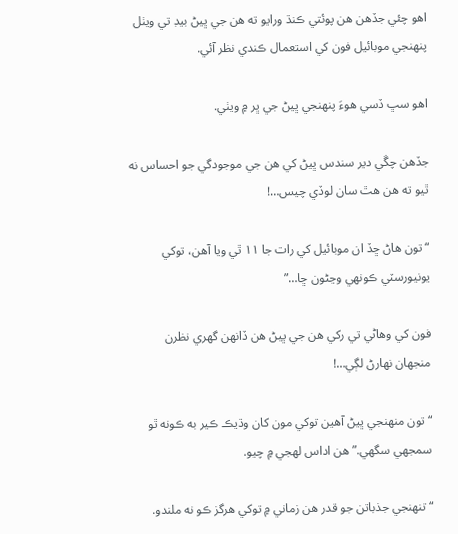اھو چئي جڏھن ھن پوئتي ڪنڌ ورايو ته ھن جي ڀيڻ بيڊ تي ويٺل پنهنجي موبائيل فون کي استعمال ڪندي نظر آئي.

اھو سڀ ڏسي ھوءَ پنهنجي ڀيڻ جي ڀر ۾ ويٺي.

جڏھن چڱي دير سندس ڀيڻ کي ھن جي موجودگي جو احساس نه ٿيو ته ھن ھٿ سان لوڏي چيس…!

“تون ھاڻ ڇڏ ان موبائيل کي رات جا ١١ ٿي ويا آھن، توکي يونيورسٽي ڪونهي وڃڻون ڇا…”

فون کي وھاڻي تي رکي ھن جي ڀيڻ ھن ڏانھن گھري نظرن منجهان نھارڻ لڳي…!

“تون منهنجي ڀيڻ آھين توکي مون کان وڌيڪ ڪير به ڪونه ٿو سمجھي سگھي.” هن اداس لهجي ۾ چيو.

“تنهنجي جذباتن جو قدر ھن زماني ۾ توکي ھرگز ڪو نه ملندو.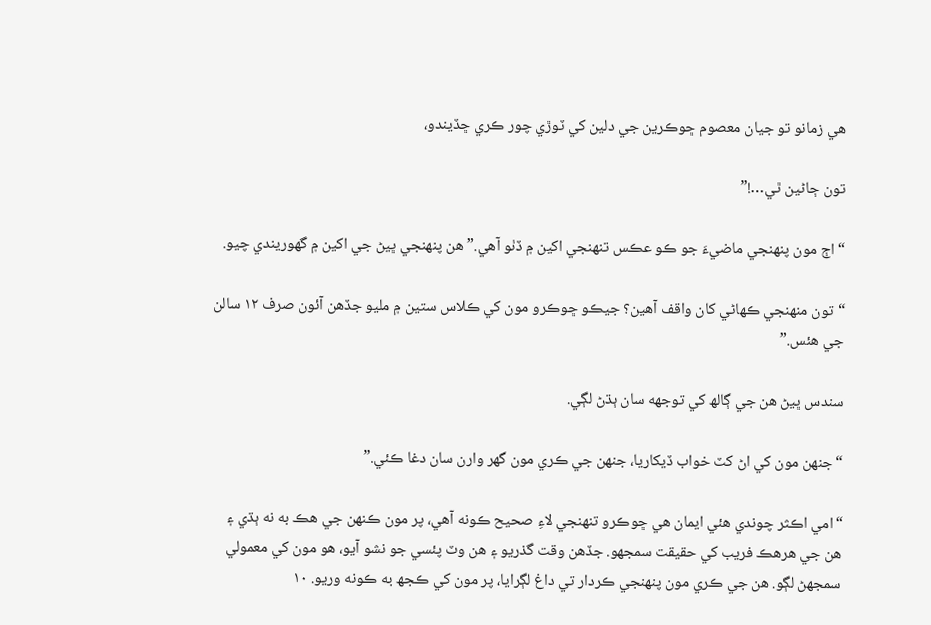ھي زمانو تو جيان معصوم ڇوڪرين جي دلين کي ٽوڙي چور ڪري ڇڏيندو،

تون ڄاڻين ٿي…!”

“اڄ مون پنهنجي ماضيءَ جو ڪو عڪس تنهنجي اکين ۾ ڏٺو آهي.” هن پنهنجي ڀيڻ جي اکين ۾ گهوريندي چيو.

“تون منهنجي ڪھاڻي کان واقف آهين؟ جيڪو ڇوڪرو مون کي ڪلاس ستين ۾ مليو جڏھن آئون صرف ١٢ سالن جي ھئس.”

سندس ڀيڻ ھن جي ڳالھ کي توجهه سان ٻڌڻ لڳي.

“جنھن مون کي اڻ کٽ خواب ڏيکاريا، جنھن جي ڪري مون گھر وارن سان دغا ڪئي.”

“امي اڪثر چوندي ھئي ايمان ھي ڇوڪرو تنهنجي لاءِ صحيح ڪونه آھي، پر مون ڪنهن جي ھڪ به نه ٻڌي ۽ ھن جي ھرھڪ فريب کي حقيقت سمجھو. جڏھن وقت گذريو ۽ ھن وٽ پئسي جو نشو آيو، ھو مون کي معمولي سمجهڻ لڳو. ھن جي ڪري مون پنهنجي ڪردار تي داغ لڳرايا، پر مون کي ڪجھ به ڪونه وريو. ١٠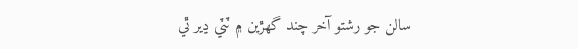سالن جو رشتو آخر چند گھڙين ۾ ٽٽي ڍير ٿي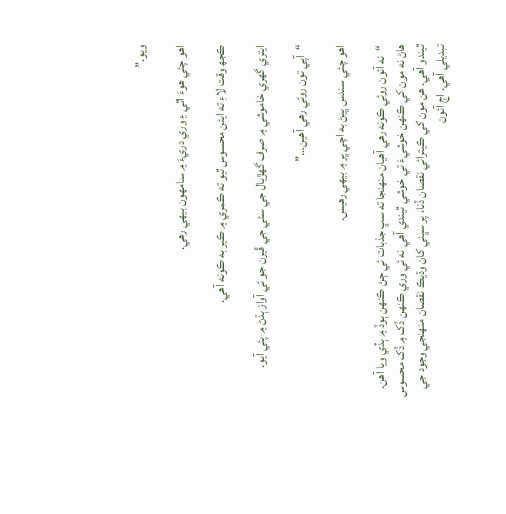ويو.”

اھو چئي ھوءَ اٿي ۽ وري دريءَ ۾ سامهون بيھي رھي.

ڪجھ وقت لاءِ ته ايئن محسوس ٿيو ته ڪمري ۾ ڪير به ڪونه آھي.

ايتري گھري خاموشي ۾ صرف گھڙيال جي سئي جي ڦيرن جو ئي آواز ٻڌڻ ۾ پئي آيو.

“آپي تون روئي رھي آھين…”

اھو چئي سندس ڀيڻ به اچي ڀر ۾ بيھي رھيس.

“نه آئون روئي ڪونه رھي آھيان منھنجا ته سڀ جذبات ئي ڄڻ ڪنھن ٻوڏ ۾ ٻڏي ويا آھن. ھاڻ نه مون کي ڪنهن خوشيءَ تي خوشي ٿيندي آھي نه ئي وري ڪنهن ڏک ۾ ڏک محسوس ٿيندو آھي. ھن مون کي ڪيترائي نقصان ڏنا، پر سڀني کان وڌيڪ نقصان منهنجي وجود جي تبديلي آھي. اڄ آئون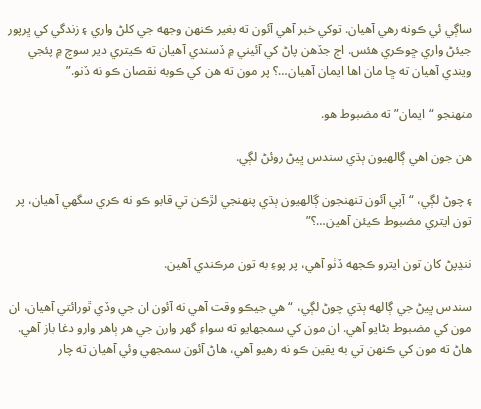ساڳي ئي ڪونه رھي آھيان. توکي خبر آھي آئون ته بغير ڪنهن وجهه جي کلڻ واري ۽ زندگي کي ڀرپور جيئڻ واري ڇوڪري ھئس. اڄ جڏھن پاڻ کي آئيني ۾ ڏسندي آھيان ته ڪيتري دير سوچ ۾ پئجي ويندي آھيان ته ڇا مان اھا ايمان آھيان…؟ پر مون ته ھن کي ڪوبه نقصان ڪو نه ڏنو.”

منهنجو “ايمان” ته مضبوط ھو.

ھن جون اھي ڳالهيون ٻڌي سندس ڀيڻ روئڻ لڳي.

۽ چوڻ لڳي، “آپي آئون تنهنجون ڳالهيون ٻڌي پنهنجي لڙڪن تي قابو ڪو نه ڪري سگھي آھيان، پر تون ايتري مضبوط ڪيئن آھين…؟”

ننڍپڻ کان تون ايترو ڪجهه ڏٺو آھي، پر پوءِ به تون مرڪندي آھين.

سندس ڀيڻ جي ڳالهه ٻڌي چوڻ لڳي، “ھي جيڪو وقت آھي نه آئون ان جي وڏي ٿورائتي آھيان، ان مون کي مضبوط بڻايو آھي. ان مون کي سمجھايو ته سواءِ گھر وارن جي ھر ٻاھر وارو دغا باز آھي. ھاڻ ته مون کي ڪنهن تي به يقين ڪو نه رھيو آھي، ھاڻ آئون سمجھي وئي آھيان ته چار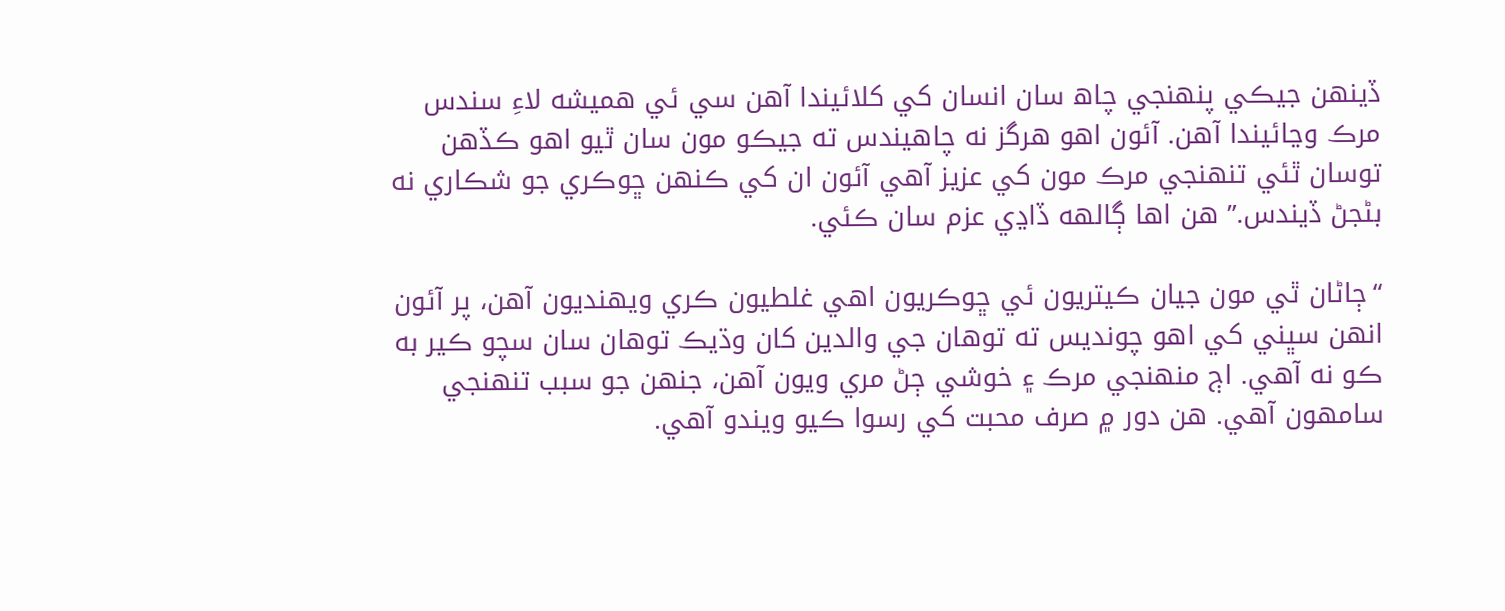ڏينهن جيڪي پنهنجي چاھ سان انسان کي کلائيندا آھن سي ئي ھميشه لاءِ سندس مرڪ وڃائيندا آھن. آئون اھو ھرگز نه چاھيندس ته جيڪو مون سان ٿيو اھو ڪڏھن توسان ٿئي تنهنجي مرڪ مون کي عزيز آھي آئون ان کي ڪنهن ڇوڪري جو شڪاري نه بڻجڻ ڏيندس.” هن اها ڳالهه ڏاڍي عزم سان ڪئي.

“ڄاڻان ٿي مون جيان ڪيتريون ئي ڇوڪريون اھي غلطيون ڪري ويھنديون آھن، پر آئون انھن سڀني کي اھو چونديس ته توھان جي والدين کان وڌيڪ توھان سان سچو ڪير به ڪو نه آھي. اڄ منهنجي مرڪ ۽ خوشي ڄڻ مري ويون آھن، جنهن جو سبب تنهنجي سامهون آھي. ھن دور ۾ صرف محبت کي رسوا ڪيو ويندو آھي.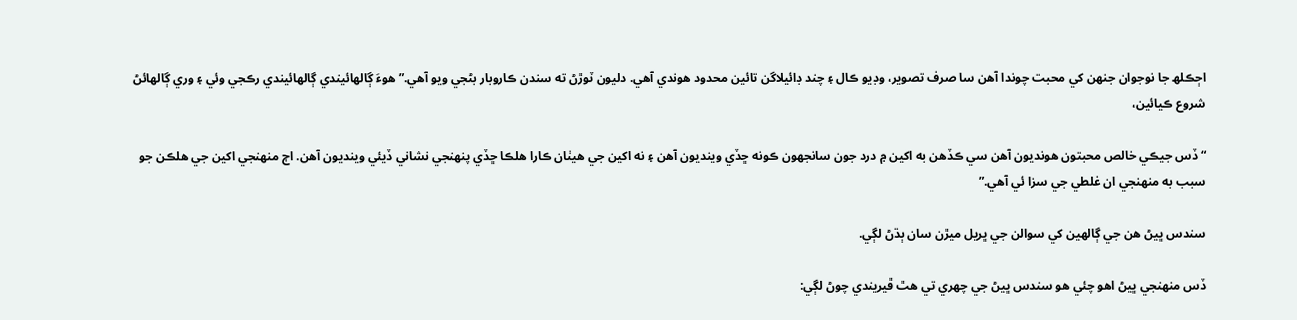اڄڪلھ جا نوجوان جنهن کي محبت چوندا آھن سا صرف تصوير، وڊيو ڪال ۽ چند ڊائيلاگن تائين محدود ھوندي آھي. دليون ٽوڙڻ ته سندن ڪاروبار بڻجي ويو آھي.” هوءَ ڳالهائيندي ڳالهائيندي رڪجي وئي ۽ وري ڳالهائڻ شروع ڪيائين،

“ڏس جيڪي خالص محبتون ھونديون آھن سي ڪڏھن به اکين ۾ درد جون سانجھون ڪونه ڇڏي وينديون آھن ۽ نه اکين جي ھيٺان ڪارا ھلڪا ڇڏي پنهنجي نشاني ڏيئي وينديون آھن. اڄ منهنجي اکين جي ھلڪن جو سبب به منهنجي ان غلطي جي سزا ئي آھي.”

سندس ڀيڻ ھن جي ڳالھين کي سوالن جي ڀريل ميڙن سان ٻڌڻ لڳي.

ڏس منهنجي ڀيڻ اھو چئي ھو سندس ڀيڻ جي چھري تي ھٿ ڦيريندي چوڻ لڳي: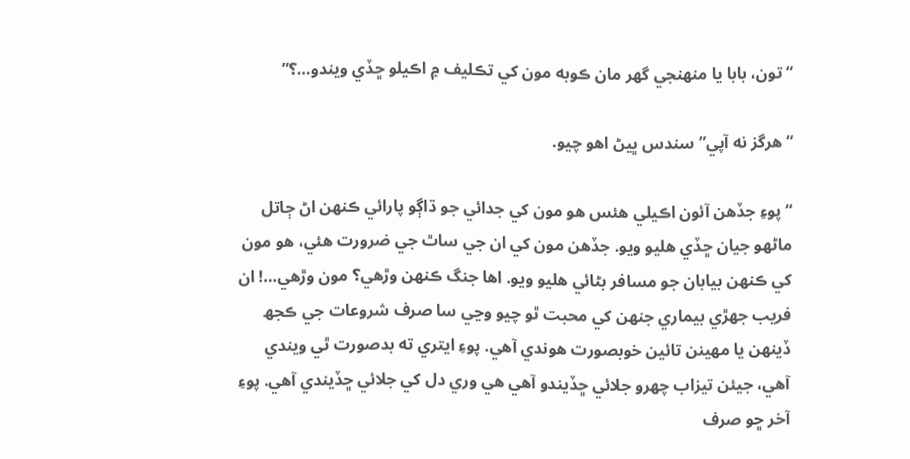“تون، بابا يا منهنجي گھر مان ڪوبه مون کي تڪليف ۾ اڪيلو ڇڏي ويندو…؟”

“ھرگز نه آپي” سندس ڀيڻ اھو چيو.

“پوءِ جڏھن آئون اڪيلي ھئس ھو مون کي جدائي جو ڌاڳو پارائي ڪنهن اڻ ڄاتل ماڻهو جيان ڇڏي ھليو ويو. جڏھن مون کي ان جي ساٿ جي ضرورت ھئي، ھو مون کي ڪنهن بيابان جو مسافر بڻائي ھليو ويو. اھا جنگ ڪنهن وڙھي؟ مون وڙھي…! ان فريب جھڙي بيماري جنهن کي محبت ٿو چيو وڃي سا صرف شروعات جي ڪجھ ڏينھن يا مھينن تائين خوبصورت ھوندي آھي. پوءِ ايتري ته بدصورت ٿي ويندي آھي، جيئن تيزاب چھرو جلائي ڇڏيندو آھي ھي وري دل کي جلائي ڇڏيندي آھي. پوءِ آخر ڇو صرف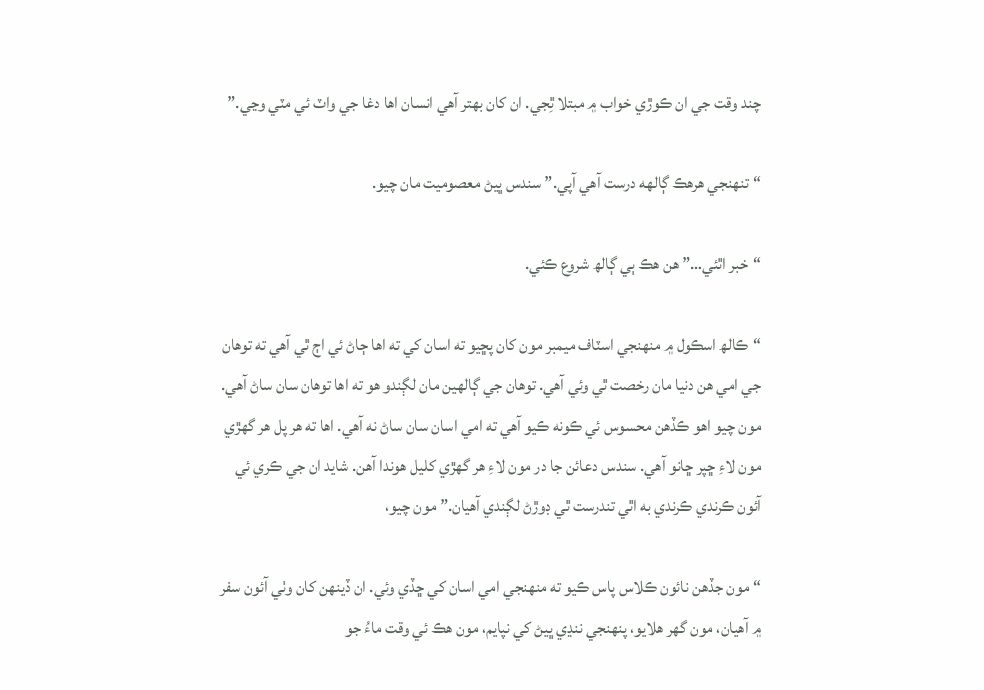چند وقت جي ان ڪوڙي خواب ۾ مبتلا ٿِجي. ان کان بھتر آھي انسان اھا دغا جي واٽ ئي مٽي وڃي.”

“تنھنجي ھرھڪ ڳالهه درست آھي آپي.” سندس ڀيڻ معصوميت مان چيو.

“خبر اٿئي…” ھن ھڪ ٻي ڳالھ شروع ڪئي.

“ڪالھ اسڪول ۾ منهنجي اسٽاف ميمبر مون کان پڇيو ته اسان کي ته اھا ڄاڻ ئي اڄ ٿي آھي ته توھان جي امي ھن دنيا مان رخصت ٿي وئي آھي. توھان جي ڳالھين مان لڳندو ھو ته اھا توھان سان ساڻ آھي. مون چيو اھو ڪڏھن محسوس ئي ڪونه ڪيو آھي ته امي اسان سان ساڻ نه آھي. اھا ته ھر پل ھر گھڙي مون لاءِ ڇپر ڇانو آھي. سندس دعائن جا در مون لاءِ ھر گھڙي کليل ھوندا آھن. شايد ان جي ڪري ئي آئون ڪرندي ڪرندي به اٿي تندرست ٿي ڊوڙڻ لڳندي آھيان.” مون چيو،

“مون جڏھن نائون ڪلاس پاس ڪيو ته منهنجي امي اسان کي ڇڏي وئي. ان ڏينهن کان وٺي آئون سفر ۾ آھيان، مون گھر ھلايو، پنهنجي ننڍي ڀيڻ کي نپايم، مون ھڪ ئي وقت ماءُ جو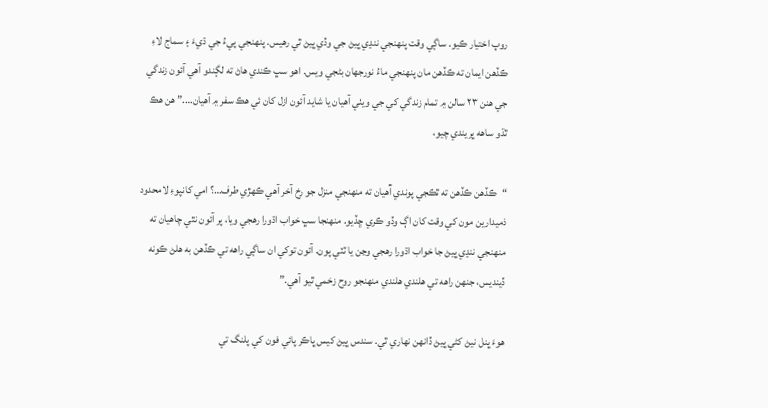روپ اختيار ڪيو. ساڳي وقت پنهنجي ننڍي ڀيڻ جي وڏي ڀيڻ ٿي رھيس. پنهنجي پيءُ جي ڌيءَ ۽ سماج لاءِ ڪڏهن ايمان ته ڪڏهن مان پنهنجي ماءُ نورجھان بڻجي ويس. اھو سڀ ڪندي ھاڻ ته لڳندو آھي آئون زندگي جي ھنن ٢٣ سالن ۾ تمام زندگي کي جي ويٺي آھيان يا شايد آئون ازل کان ئي ھڪ سفر ۾ آھيان….” هن هڪ ٿڌو ساهه ڀريندي چيو،

“ڪڏهن ڪڏهن ته ٿڪجي پوندي آٓهيان ته منھنجي منزل جو رخ آخر آھي ڪهڙي طرف…؟ امي کانپوءِ لامحدود ذميدارين مون کي وقت کان اڳ وڏو ڪري ڇڏيو. منهنجا سڀ خواب اڌورا رھجي ويا، پر آئون نٿي چاهيان ته منهنجي ننڍي ڀيڻ جا خواب اڌورا رهجي وڃن يا ٽٽي پون. آئون توکي ان ساڳي راهه تي ڪڏهن به هلڻ ڪونه ڏينديس، جنهن راهه تي هلندي هلندي منهنجو روح زخمي ٿيو آهي.”

هوءَ ڀنل نيڻ کڻي ڀيڻ ڏانهن نهاري ٿي. سندس ڀيڻ کيس ڀاڪر پائي فون کي پلنگ تي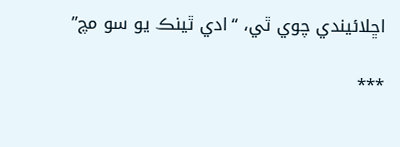اڇلائيندي چوي ٿي، “ادي ٿينڪ يو سو مچ”

***